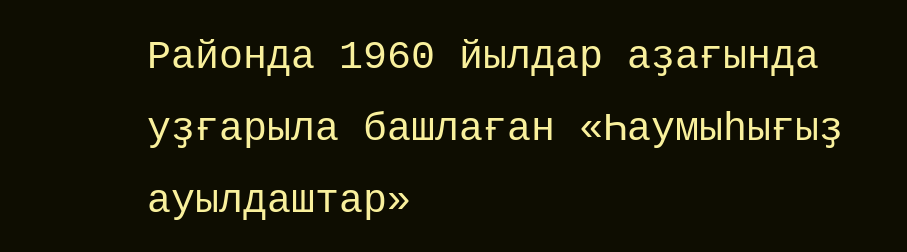Районда 1960 йылдар аҙағында уҙғарыла башлаған «Һаумыһығыҙ ауылдаштар»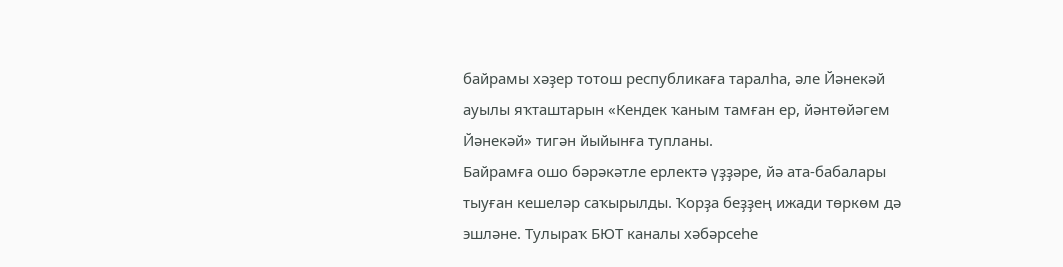байрамы хәҙер тотош республикаға таралһа, әле Йәнекәй ауылы яҡташтарын «Кендек ҡаным тамған ер, йәнтөйәгем Йәнекәй» тигән йыйынға тупланы.
Байрамға ошо бәрәкәтле ерлектә үҙҙәре, йә ата-бабалары тыуған кешеләр саҡырылды. Ҡорҙа беҙҙең ижади төркөм дә эшләне. Тулыраҡ БЮТ каналы хәбәрсеһе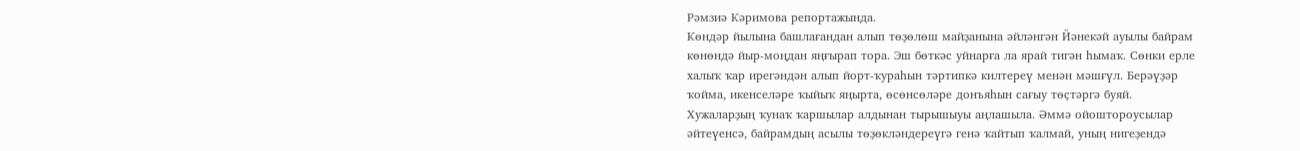Рәмзиә Кәримова репортажында.
Көндәр йылына башлағандан алып төҙөлөш майҙанына әйләнгән Йәнекәй ауылы байрам көнөндә йыр-моңдан яңғырап тора. Эш бөткәс уйнарға ла ярай тигән һымаҡ. Сөнки ерле халыҡ ҡар ирегәндән алып йорт-ҡураһын тәртипкә килтереү менән мәшғүл. Берәүҙәр ҡойма, икенселәре ҡыйыҡ яңырта, өсөнсөләре донъяһын сағыу төҫтәргә буяй.
Хужаларҙың ҡунаҡ ҡаршылар алдынан тырышыуы аңлашыла. Әммә ойоштороусылар әйтеүенсә, байрамдың асылы төҙөкләндереүгә генә ҡайтып ҡалмай, уның нигеҙендә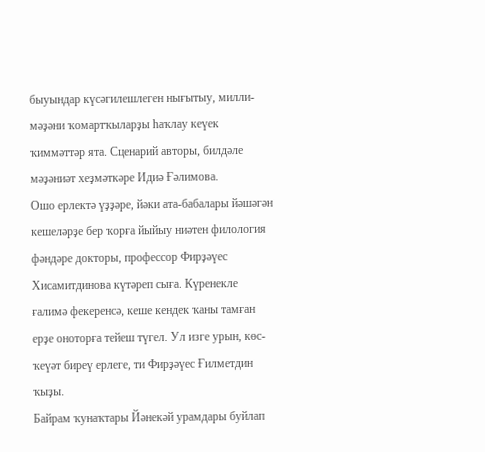быуындар күсәгилешлеген нығытыу, милли-мәҙәни ҡомартҡыларҙы һаҡлау кеүек ҡиммәттәр ята. Сценарий авторы, билдәле мәҙәниәт хеҙмәткәре Идиә Ғәлимова.
Ошо ерлектә үҙҙәре, йәки ата-бабалары йәшәгән кешеләрҙе бер ҡорға йыйыу ниәтен филология фәндәре докторы, профессор Фирҙәүес Хисамитдинова күтәреп сыға. Күренекле ғалимә фекеренсә, кеше кендек ҡаны тамған ерҙе оноторға тейеш түгел. Ул изге урын, көс-ҡеүәт биреү ерлеге, ти Фирҙәүес Ғилметдин ҡыҙы.
Байрам ҡунаҡтары Йәнекәй урамдары буйлап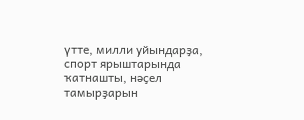үтте, милли уйындарҙа, спорт ярыштарында ҡатнашты, нәҫел тамырҙарын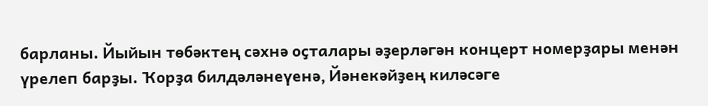барланы. Йыйын төбәктең сәхнә оҫталары әҙерләгән концерт номерҙары менән үрелеп барҙы. Ҡорҙа билдәләнеүенә, Йәнекәйҙең киләсәге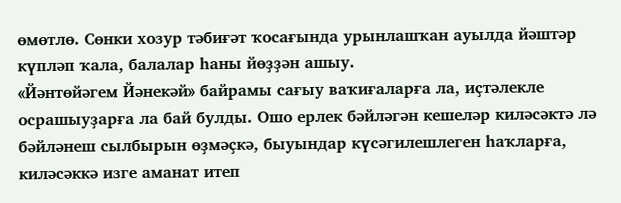өмөтлө. Сөнки хозур тәбиғәт ҡосағында урынлашҡан ауылда йәштәр күпләп ҡала, балалар һаны йөҙҙән ашыу.
«Йәнтөйәгем Йәнекәй» байрамы сағыу ваҡиғаларға ла, иҫтәлекле осрашыуҙарға ла бай булды. Ошо ерлек бәйләгән кешеләр киләсәктә лә бәйләнеш сылбырын өҙмәҫкә, быуындар күсәгилешлеген һаҡларға, киләсәккә изге аманат итеп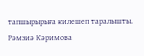тапшырырыға килешеп таралышты.
Рәмзиә Кәримова